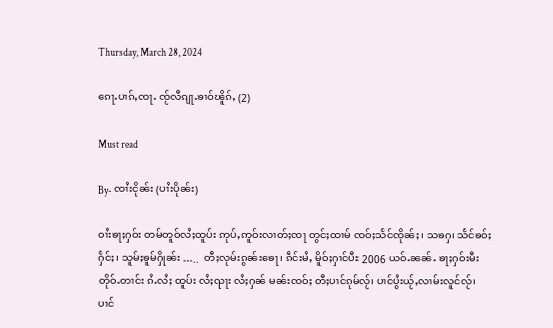Thursday, March 28, 2024

ၵေႃႉပၢၵ်ႇၸႃႉ ၸႂ်လီၵျႃႉၶၢဝ်ၽိူၵ်ႇ (2)

Must read

By- ၸၢႆးငိုၼ်း (ပၢႆးပိုၼ်း)

ဝၢႆးၶႃႈႁဝ်း တမ်တူဝ်လႆႈထူပ်း ဢုပ်ႇဢူဝ်းလၢတ်ႈၸႃ တွင်ႈထၢမ် ၸဝ်ႈသႅင်ၸိုၼ်ႈ၊ သၶႁ၊ သႅင်ၶဝ်ႈႁႅင်ႈ၊ သူမ်ႈၶူမ်ႁိုၼ်း …..  တီႈလုမ်းၵွၼ်းၶေႃ၊ ၵဵင်းမႆႇ မိူဝ်ႈႁၢင်ပီႊ 2006 ယဝ်ႉၼၼ်ႉ ၶႃႈႁဝ်းမီးတိုဝ်ႉတၢင်း ၵႆႉလႆႈ ထူပ်း လႆႈၺႃး လႆႈႁၼ် မၼ်းၸဝ်ႈ တီႈပၢင်ၵုမ်လႂ်၊ ပၢင်ပွႆးယႂ်ႇလၢမ်းလူင်လႂ်၊ ပၢင်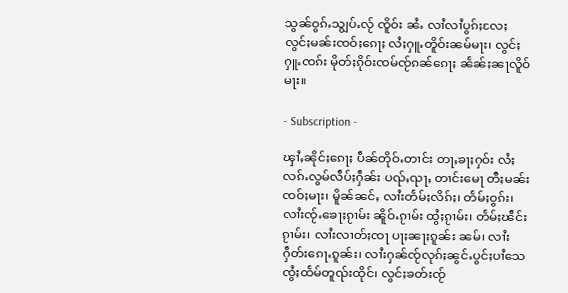သွၼ်ဝွၵ်ႉသျွပ်ႉလႂ် ၸိူဝ်း ၼႆႉ လၢႆလၢႆပွၵ်ႈလႄႈ လွင်ႈမၼ်းၸဝ်ႈၵေႃႈ လႆႈႁူႉတိူဝ်းၼမ်မႃး၊ လွင်ႈႁူႉၸၵ်း မိုတ်ႈၵိုဝ်းၸမ်ၸႂ်ၵၼ်ၵေႃႈ ၼႅၼ်ႈၼႃလိူဝ်မႃး။

- Subscription -

ၾၢႆႇၼိုင်ႈၵေႃႈ ပဵၼ်တိုဝ်ႉတၢင်း တႃႇၶႃႈႁဝ်း လႆႈလၵ်ႉလွမ်လဵပ်ႈႁဵၼ်း ပၺ်ႇၺႃႇ တၢင်းမေႃ တီႈမၼ်းၸဝ်ႈမႃး၊ မိူၼ်ၼင်ႇ လၢႆးတႅမ်ႈလိၵ်ႈ၊ တႅမ်ႈဝွၵ်း၊ လၢႆးၸႂ်ႉၶေႃႈၵႂၢမ်း ၼိူဝ်ႉၵႂၢမ်း ထွႆႈၵႂၢမ်း၊ တႅမ်ႈၽဵင်းၵႂၢမ်း၊ လၢႆးလၢတ်ႈၸႃ ပႃႈၼႃႈၵူၼ်း ၼမ်၊ လၢႆးႁဵတ်းၵေႃႉၵူၼ်း၊ လၢႆးႁၼ်ၸႂ်လုၵ်ႈၼွင်ႉပွင်ႈပၢႆသေ ၸွႆႈထႅမ်တူၺ်းထိုင်၊ လွင်ႈၶတ်းၸႂ်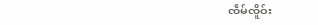ၸဵမ်ၸိူဝ်း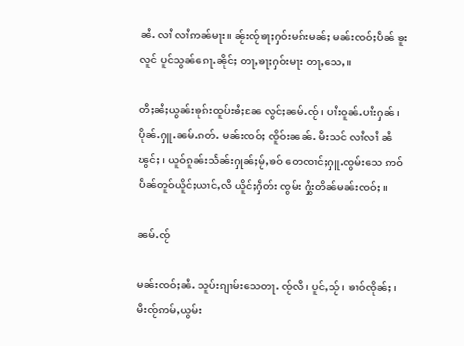ၼႆႉ လၢႆ လၢႆဢၼ်မႃး။ ၼႂ်းၸႂ်ၶႃႈႁဝ်းမၵ်းမၼ်ႈ မၼ်းၸဝ်ႈပဵၼ် ၶူးလူင် ပူင်သွၼ်ၵေႃႉၼိုင်ႈ တႃႇၶႃႈႁဝ်းမႃး တႃႇသေႇ။

တီႈၼႆႈယွၼ်းၶုၵ်းထူပ်းၶႆႈၼႄ လွင်ႈၼမ်ႉၸႂ်၊ ပၢႆးဝူၼ်ႉပၢႆးႁၼ်၊ ပိုၼ်ႉႁူႉၼမ်ႉၵတ်ႉ မၼ်းၸဝ်ႈ ၸိူဝ်းၼၼ်ႉ မီးသင် လၢႆလၢႆ ၼႆၽွင်ႈ၊ ယူဝ်ၵူၼ်းသႅၼ်းႁုၼ်ႈမႂ်ႇၶဝ် တေၸၢင်ႈႁူႉၸွမ်းသေ ဢဝ်ပဵၼ်တူဝ်ယိူင်ႈယၢင်ႇလီ ယိူင်ႈႁဵတ်း ၸွမ်း ႁွႆးတိၼ်မၼ်းၸဝ်ႈ။

ၼမ်ႉၸႂ်

မၼ်းၸဝ်ႈၼႆႉ သူပ်းၵျၢမ်းသေတႃႉ ၸႂ်လီ၊ ပူင်ႇသႂ်၊ ၶၢဝ်ၸိုၼ်ႈ၊ မီးၸႂ်ဢမ်ႇယွမ်း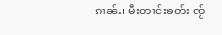ၵၢၼ်ႉ၊ မီးတၢင်းၶတ်း ၸႂ်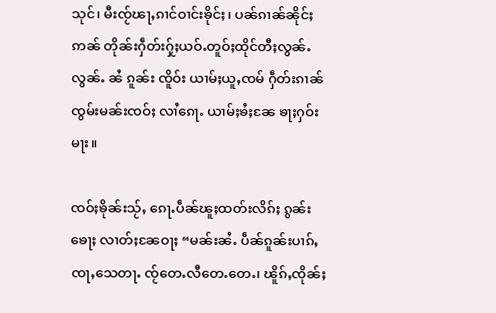သုင်၊ မီးၸႂ်ၽႃႇၵၢင်ဝၢင်းၶိုင်ႈ၊ ပၼ်ၵၢၼ်ၼိုင်ႈဢၼ် တိုၼ်းႁဵတ်းႁႂ်ႈယဝ်ႉတူဝ်ႈထိုင်တီႈလွၼ်ႉလွၼ်ႉ ၼႆ ၵူၼ်း ၸိူဝ်း ယၢမ်ႈယူႇၸမ် ႁဵတ်းၵၢၼ်ၸွမ်းမၼ်းၸဝ်ႈ လၢႆၵေႃႉ ယၢမ်ႈၶႆႈၼႄ ၶႃႈႁဝ်းမႃး။

ၸဝ်ႈၶိုၼ်းသႂ်ႇ ၵေႃႉပဵၼ်ၽူႈထတ်းလိၵ်ႈ ၵွၼ်းၶေႃႈ လၢတ်ႈၼႄဝႃႈ “မၼ်းၼႆႉ ပဵၼ်ၵူၼ်းပၢၵ်ႇၸႃႇသေတႃႉ ၸႂ်တေႉလီတေႉတေႉ၊ ၽိူၵ်ႇၸိုၼ်ႈ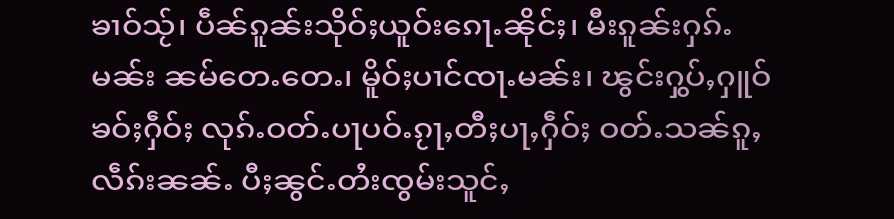ၶၢဝ်သႂ်၊ ပဵၼ်ၵူၼ်းသိုဝ်ႈယူဝ်းၵေႃႉၼိုင်ႈ၊ မီးၵူၼ်းႁၵ်ႉမၼ်း ၼမ်တေႉတေႉ၊ မိူဝ်ႈပၢင်ၸႃႉမၼ်း၊ ၽွင်းႁွပ်ႇႁူဝ်ၶဝ်ႈႁဵဝ်ႈ လုၵ်ႉဝတ်ႉပႃပဝ်ႉၵႂႃႇတီႈပႃႇႁဵဝ်ႈ ဝတ်ႉသၼ်ၵူႇလဵၵ်းၼၼ်ႉ ပီႈၼွင်ႉတႆးၸွမ်းသူင်ႇ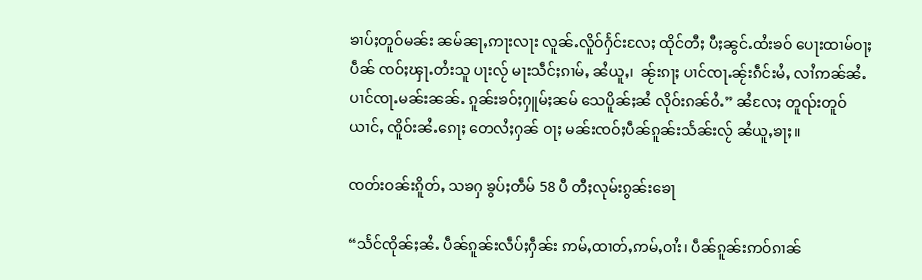ၶၢပ်ႈတူဝ်မၼ်း ၼမ်ၼႃႇဢႃးလႃး လူၼ်ႉလိူဝ်ႁႅင်းလႄႈ ထိုင်တီႈ ပီႈၼွင်ႉထႆးၶဝ် ပေႃးထၢမ်ဝႃႈ ပဵၼ် ၸဝ်ႈၾႃႉတႆးသူ ပႃးလႂ် မႃးသဵင်ႈၵၢမ်ႇ ၼႆယူႇ၊  ၼႂ်းၵႃႈ ပၢင်ၸႃႉၼႂ်းၵဵင်းမႆႇ လၢႆဢၼ်ၼႆႉ ပၢင်ၸႃႉမၼ်းၼၼ်ႉ ၵူၼ်းၶဝ်ႈႁူမ်ႈၼမ် သေပိူၼ်ႈၼႆ လိုဝ်းၵၼ်ဝႆႉ” ၼႆလႄႈ တူၺ်းတူဝ်ယၢင်ႇ ၸိူဝ်းၼႆႉၵေႃႈ တေလႆႈႁၼ် ဝႃႈ မၼ်းၸဝ်ႈပဵၼ်ၵူၼ်းသႅၼ်းလႂ် ၼႆယူႇၶႃႈ။

ၸတ်းဝၼ်းၵိူတ်ႇ သၶႁ ၶွပ်ႈတဵမ် 58 ပီ တီႈလုမ်းၵွၼ်းၶေႃ

“သႅင်ၸိုၼ်ႈၼႆႉ ပဵၼ်ၵူၼ်းလဵပ်ႈႁဵၼ်း ဢမ်ႇထၢတ်ႇဢမ်ႇဝၢႆး၊ ပဵၼ်ၵူၼ်းဢဝ်ၵၢၼ်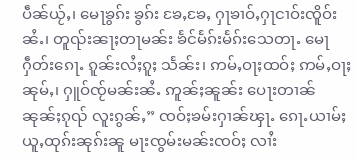ပဵၼ်ယႂ်ႇ၊ မေႃၶွၵ်း ၶွၵ်း ၶႄႇၶႄႇ ႁႃၶၢဝ်ႇႁႃငၢဝ်းၸိူဝ်းၼႆႉ၊ တူၺ်းၼႃႈတႃမၼ်း ၶႅင်မႅၵ်းမႅၵ်းသေတႃႉ မေႃႁဵတ်းၵေႃႉ ၵူၼ်းလႆႈၵူႈ သႅၼ်း၊ ဢမ်ႇဝႃႈထဝ်ႈ ဢမ်ႇဝႃႈၼုမ်ႇ၊ ႁူဝ်ၸႂ်မၼ်းၼႆႉ ဢူၼ်ႈၼူၼ်း ပေႃးတၢၼ် ၼုၼ်ႈၵုၺ် လူးၵွၼ်ႇ” ၸဝ်ႈၶမ်းႁၢၼ်ၾႃႉ ၵေႃႉယၢမ်ႈယူႇထုၵ်းၼုၵ်းၼူ မႃးၸွမ်းမၼ်းၸဝ်ႈ လၢႆး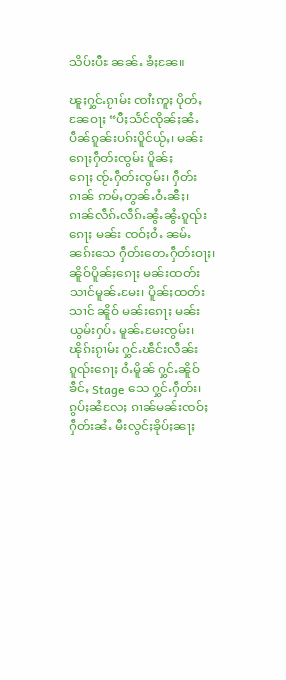သိပ်းပီႊ ၼၼ်ႉ ၶႆႈၼႄ။

ၽူႈႁွင်ႉၵႂၢမ်း ၸၢႆးဢူႈ ပိုတ်ႇၼႄဝႃႈ “ပီႈသႅင်ၸိုၼ်ႈၼႆႉ ပဵၼ်ၵူၼ်းပၵ်းပိူင်ယႂ်ႇ၊ မၼ်းၵေႃႈႁဵတ်းၸွမ်း ပိူၼ်ႈၵေႃႈ ၸႂ်ႉႁဵတ်းၸွမ်း၊ ႁဵတ်းၵၢၼ် ဢမ်ႇတွၼ်ႉဝႆႉၼီႈ၊ ၵၢၼ်လဵၵ်ႉလဵၵ်ႉၼွႆႉၼွႆႉၵူၺ်းၵေႃႈ မၼ်း ၸဝ်ႈဝႆႉ ၼမ်ႉၼၵ်းသေ ႁဵတ်းတေႉႁဵတ်းဝႃႈ၊ ၼိူဝ်ပိူၼ်ႈၵေႃႈ မၼ်းထတ်းသၢင်မူၼ်ႉမႄး၊ ပိူၼ်ႈထတ်းသၢင် ၼိူဝ် မၼ်းၵေႃႈ မၼ်းယွမ်းႁပ်ႉ မူၼ်ႉမႄးၸွမ်း၊ ၽိုၵ်းၵႂၢမ်း ႁွင်ႉၽဵင်းလဵၼ်း ၵူၺ်းၵေႃႈ ဝႆႉမိူၼ် ႁွင်ႉၼိူဝ်ၶဵင်ႇ Stage သေ ႁွင်ႉႁဵတ်း၊ ၵွပ်ႈၼႆလႄႈ ၵၢၼ်မၼ်းၸဝ်ႈႁဵတ်းၼႆႉ မီးလွင်ႈၶိုပ်ႈၼႃႈ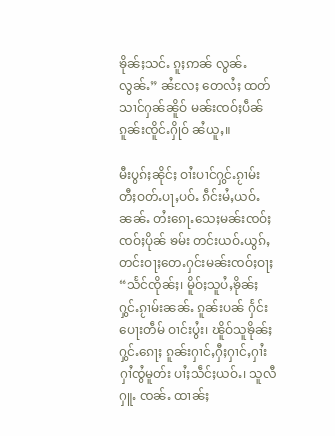ၶိုၼ်ႈသင်ႉ ၵူႈဢၼ် လွၼ်ႉလွၼ်ႉ” ၼႆလႄႈ တေလႆႈ ထတ်သၢင်ႁၼ်ၼိူဝ် မၼ်းၸဝ်ႈပဵၼ် ၵူၼ်းၸိူင်ႉႁိုဝ် ၼႆယူႇ။

မီးပွၵ်ႈၼိုင်ႈ ဝၢႆးပၢင်ႁွင်ႉၵႂၢမ်း တီႈဝတ်ႉပႃႇပဝ်ႉ ၵဵင်းမႆႇယဝ်ႉၼၼ်ႉ တႆးၵေႃႉသေႈမၼ်းၸဝ်ႈ ၸဝ်ႈပိုၼ် ၶမ်း တင်းယဝ်ႉယွၵ်ႇ တင်းဝႃႈတေႉႁင်းမၼ်းၸဝ်ႈဝႃႈ “သႅင်ၸိုၼ်ႈ၊ မိူဝ်ႈသူပႆႇၶိုၼ်ႈႁွင်ႉၵႂၢမ်းၼၼ်ႉ ၵူၼ်းပၼ် ႁႅင်း ပေႃးတဵမ် ဝၢင်းပွႆး၊ ၽိူဝ်သူၶိုၼ်ႈႁွင်ႉၵေႃႈ ၵူၼ်းႁၢင်ႇႁီႈႁၢင်ႇႁၢႆး ႁၢႆၸွႆမူတ်း ပၢႆႈသဵင်ႈယဝ်ႉ၊ သူလီႁူႉ ၸၼ်ႉ ထၢၼ်ႈ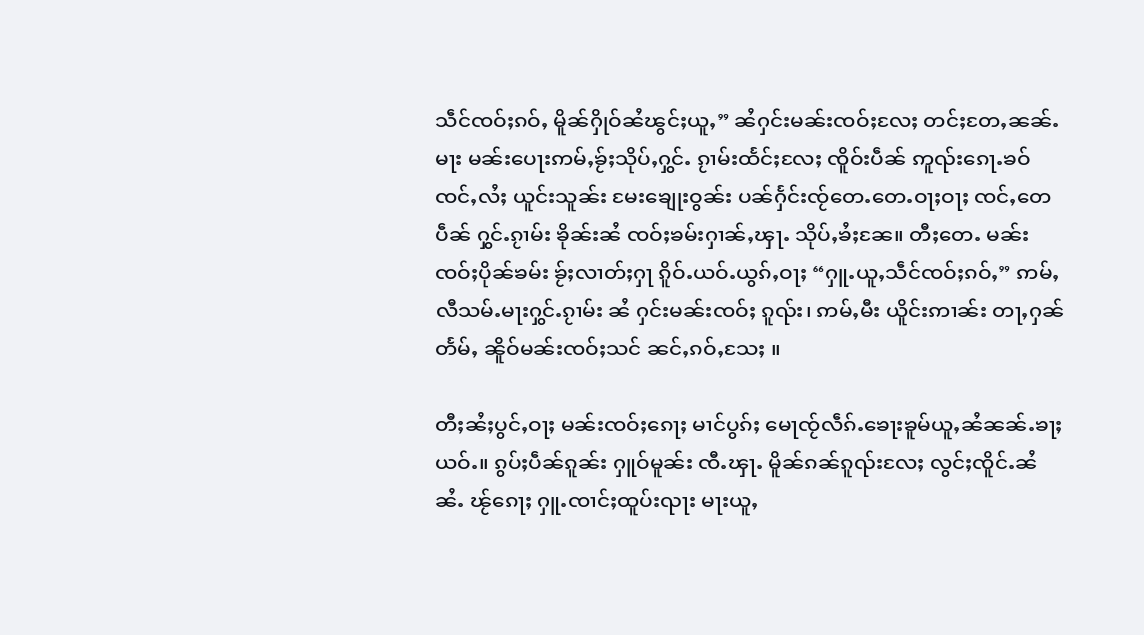သဵင်ၸဝ်ႈၵဝ်ႇ မိူၼ်ႁိုဝ်ၼႆၽွင်ႈယူႇ” ၼႆႁင်းမၼ်းၸဝ်ႈလႄႈ တင်ႈတႄႇၼၼ်ႉမႃး မၼ်းပေႃးဢမ်ႇၶႂ်ႈသိုပ်ႇႁွင်ႉ ၵႂၢမ်းထႅင်ႈလႄႈ ၸိူဝ်းပဵၼ် ဢူၺ်းၵေႃႉၶဝ် ၸင်ႇလႆႈ ယူင်းသူၼ်း မႄးၶျေုးဝွၼ်း ပၼ်ႁႅင်းၸႂ်တေႉတေႉဝႃႈဝႃႈ ၸင်ႇတေပဵၼ် ႁွင်ႉၵႂၢမ်း ၶိုၼ်းၼႆ ၸဝ်ႈၶမ်းႁၢၼ်ႇၾႃႉ သိုပ်ႇၶႆႈၼႄ။ တီႈတေႉ မၼ်း ၸဝ်ႈပိုၼ်ၶမ်း ၶႂ်ႈလၢတ်ႈႁႃ ၵိူဝ်ႉယဝ်ႉယွၵ်ႇဝႃႈ “ႁူႉယူႇသဵင်ၸဝ်ႈၵဝ်ႇ” ဢမ်ႇလီသမ်ႉမႃးႁွင်ႉၵႂၢမ်း ၼႆ ႁင်းမၼ်းၸဝ်ႈ ၵူၺ်း၊ ဢမ်ႇမီး ယိူင်းဢၢၼ်း တႃႇႁၼ်တႅမ်ႇ ၼိူဝ်မၼ်းၸဝ်ႈသင် ၼင်ႇၵဝ်ႇသႄႈ ။

တီႈၼႆႈပွင်ႇဝႃႈ မၼ်းၸဝ်ႈၵေႃႈ မၢင်ပွၵ်ႈ မေႃၸႂ်လဵၵ်ႉၶေႃးၶူမ်ယူႇၼႆၼၼ်ႉၶႃႈယဝ်ႉ။ ၵွပ်ႈပဵၼ်ၵူၼ်း ႁူဝ်မူၼ်း ၸီႉၾႃႉ မိူၼ်ၵၼ်ၵူၺ်းလႄႈ လွင်ႈၸိူင်ႉၼႆၼႆႉ ၽႂ်ၵေႃႈ ႁူႉၸၢင်ႈထူပ်းၺႃး မႃးယူႇ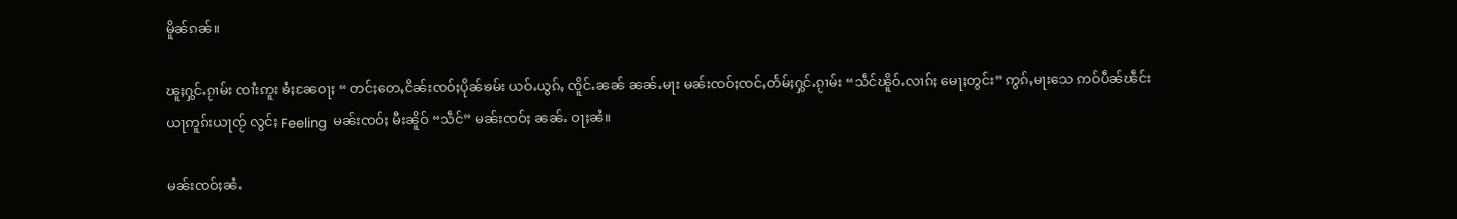မိူၼ်ၵၼ်။

ၽူႈႁွင်ႉၵႂၢမ်း ၸၢႆးဢူး ၶႆႈၼႄဝႃႈ “ တင်ႈတေႇငိၼ်းၸဝ်ႈပိုၼ်ၶမ်း ယဝ်ႉယွၵ်ႇ ၸိူင်ႉၼၼ် ၼၼ်ႉမႃး မၼ်းၸဝ်ႈၸင်ႇတႅမ်ႈႁွင်ႉၵႂၢမ်း “သဵင်ၽိူဝ်ႉလၢၵ်ႈ မေႃႈတွင်း” ဢွၵ်ႇမႃးသေ ဢဝ်ပဵၼ်ၽဵင်းယႃဢူၵ်းယႃၸႂ် လွင်ႈ Feeling  မၼ်းၸဝ်ႈ မီးၼိူဝ် “သဵင်” မၼ်းၸဝ်ႈ ၼၼ်ႉ ဝႃႈၼႆ။

မၼ်းၸဝ်ႈၼႆႉ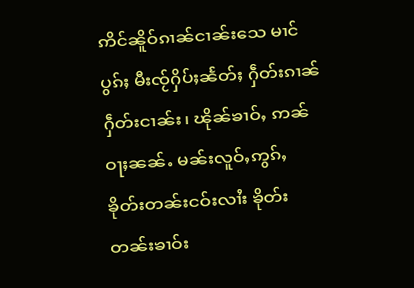ဢိင်ၼိူဝ်ၵၢၼ်ငၢၼ်းသေ မၢင်ပွၵ်ႈ မီးၸႂ်ႁိပ်ႈၼႅတ်ႈ ႁဵတ်းၵၢၼ်ႁဵတ်းငၢၼ်း၊ ၽိုၼ်ၶၢဝ်ႇ ဢၼ်ဝႃႈၼၼ်ႉ မၼ်းလူဝ်ႇဢွၵ်ႇ ၶိုတ်းတၼ်းငဝ်းလၢႆး ၶိုတ်းတၼ်းၶၢဝ်း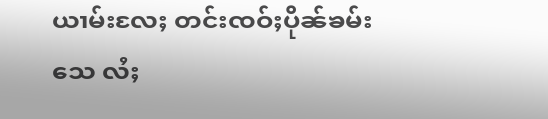ယၢမ်းလႄႈ တင်းၸဝ်ႈပိုၼ်ၶမ်းသေ လႆႈ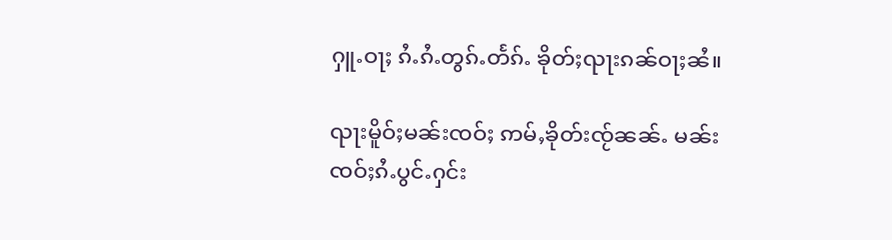ႁူႉဝႃႈ ၵႆႉၵႆႉတွၵ်ႉတႅၵ်ႉ ၶိုတ်ႈၺႃးၵၼ်ဝႃႈၼႆ။

ၺႃးမိူဝ်ႈမၼ်းၸဝ်ႈ ဢမ်ႇၶိုတ်းၸႂ်ၼၼ်ႉ မၼ်းၸဝ်ႈၵႆႉပွင်ႉႁင်း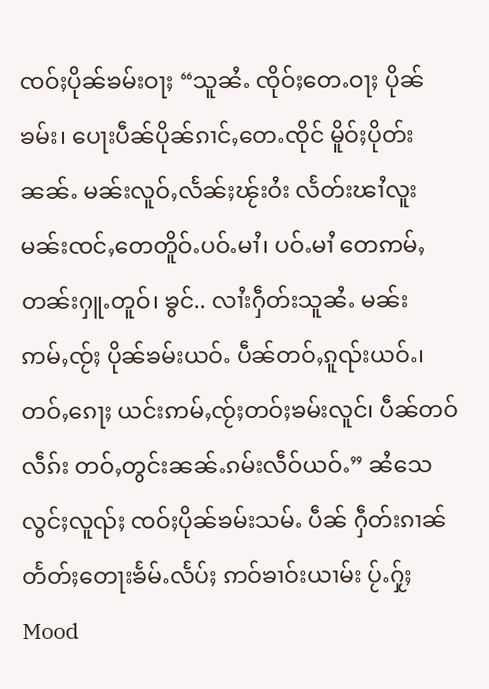ၸဝ်ႈပိုၼ်ၶမ်းဝႃႈ “သူၼႆႉ ၸိုဝ်ႈတေႉဝႃႈ ပိုၼ်ၶမ်း၊ ပေႃးပဵၼ်ပိုၼ်ၵၢင်ႇတေႉၸိုင် မိူဝ်ႈပိုတ်းၼၼ်ႉ မၼ်းလူဝ်ႇလႅၼ်ႈၽႂ်းဝႆး လႅတ်းၽၢႆလူး မၼ်းၸင်ႇတေတိူဝ်ႉပဝ်ႉမၢႆ၊ ပဝ်ႉမၢႆ တေဢမ်ႇတၼ်းႁူႉတူဝ်၊ ၶွင်.. လၢႆးႁဵတ်းသူၼႆႉ မၼ်းဢမ်ႇၸႂ်ႈ ပိုၼ်ၶမ်းယဝ်ႉ ပဵၼ်တဝ်ႇၵူၺ်းယဝ်ႉ၊ တဝ်ႇၵေႃႈ ယင်းဢမ်ႇၸႂ်ႈတဝ်ႈၶမ်းလူင်၊ ပဵၼ်တဝ်လဵၵ်း တဝ်ႇတွင်းၼၼ်ႉၵမ်းလဵဝ်ယဝ်ႉ” ၼႆသေ လွင်ႈလူၺ်ႈ ၸဝ်ႈပိုၼ်ၶမ်းသမ်ႉ ပဵၼ် ႁဵတ်းၵၢၼ် တႅတ်ႈတေႃးၶႅမ်ႉလႅပ်ႈ ဢဝ်ၶၢဝ်းယၢမ်း ပႂ်ႉႁႂ်ႈMood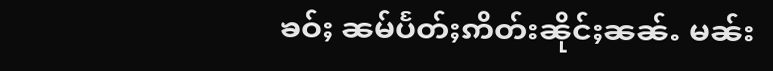ၶဝ်ႈ ၼမ်ပႅတ်ႈဢိတ်းၼိုင်ႈၼၼ်ႉ မၼ်း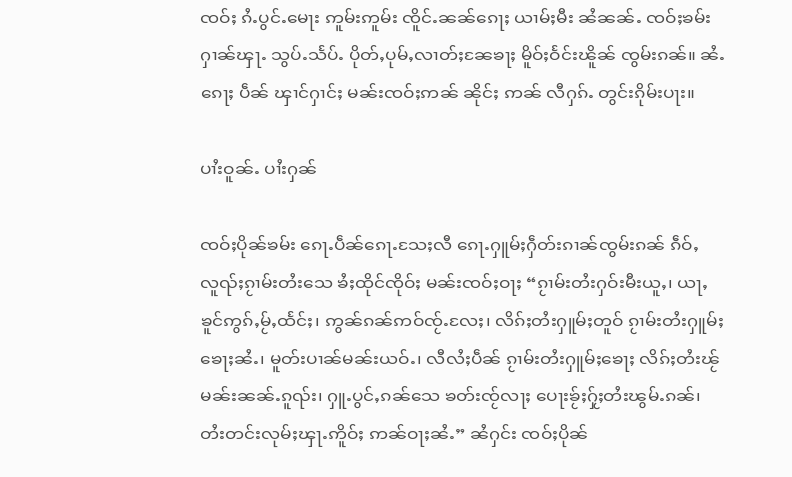ၸဝ်ႈ ၵႆႉပွင်ႉမေႃး ဢူမ်းဢူမ်း ၸိူင်ႉၼၼ်ၵေႃႈ ယၢမ်ႈမီး ၼႆၼၼ်ႉ ၸဝ်ႈၶမ်းႁၢၼ်ၾႃႉ သွပ်ႉသႅပ်ႉ ပိုတ်ႇပုမ်ႇလၢတ်ႈၼႄၶႃႈ မိူဝ်ႈဝႅင်းၽိူၼ် ၸွမ်းၵၼ်။ ၼႆႉၵေႃႈ ပဵၼ် ၾၢင်ႁၢင်ႈ မၼ်းၸဝ်ႈဢၼ် ၼိုင်ႈ ဢၼ် လီႁၵ်ႉ တွင်းၵိုမ်းပႃး။

ပၢႆးဝူၼ်ႉ ပၢႆးႁၼ်

ၸဝ်ႈပိုၼ်ၶမ်း ၵေႃႉပဵၼ်ၵေႃႉသႄႈလီ ၵေႃႉႁူမ်ႈႁဵတ်းၵၢၼ်ၸွမ်းၵၼ် ၵဵဝ်ႇလူၺ်ႈၵႂၢမ်းတႆးသေ ၶႆႈထိုင်ၸိုဝ်ႈ မၼ်းၸဝ်ႈဝႃႈ “ၵႂၢမ်းတႆးႁဝ်းမီးယူႇ၊ ယႃႇၶူင်ဢွၵ်ႇမႂ်ႇထႅင်ႈ၊ ဢွၼ်ၵၼ်ဢဝ်ၸႂ်ႉလႄႈ၊ လိၵ်ႈတႆးႁူမ်ႈတူဝ် ၵႂၢမ်းတႆးႁူမ်ႈၶေႃႈၼႆႉ၊ မူတ်းပၢၼ်မၼ်းယဝ်ႉ၊ လီလႆႈပဵၼ် ၵႂၢမ်းတႆးႁူမ်ႈၶေႃႈ လိၵ်ႈတႆးၽႂ်မၼ်းၼၼ်ႉၵူၺ်း၊ ႁူႉပွင်ႇၵၼ်သေ ၶတ်းၸႂ်လႃႈ ပေႃးၶႂ်ႈႁႂ်ႈတႆးၽွမ်ႉၵၼ်၊ တႆးတင်းလုမ်ႈၾႃႉဢိူဝ်ႈ ဢၼ်ဝႃႈၼႆႉ” ၼႆႁင်း ၸဝ်ႈပိုၼ်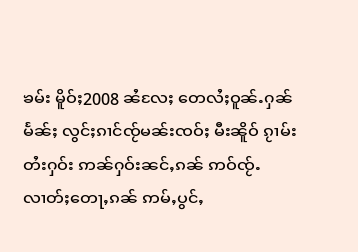ၶမ်း မိူဝ်ႈ2008 ၼႆလႄႈ တေလႆႈဝူၼ်ႉႁၼ်မႅၼ်ႈ လွင်ႈၵၢင်ၸႂ်မၼ်းၸဝ်ႈ မီးၼိူဝ် ၵႂၢမ်းတႆးႁဝ်း ဢၼ်ႁဝ်းၼင်ႇၵၼ် ဢဝ်ၸႂ်ႉလၢတ်ႈတေႃႇၵၼ် ဢမ်ႇပွင်ႇ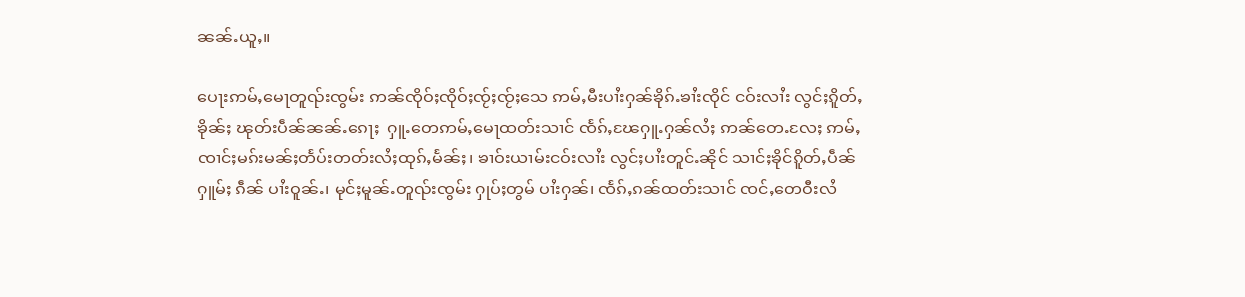ၼၼ်ႉယူႇ။

ပေႃးဢမ်ႇမေႃတူၺ်းၸွမ်း ဢၼ်ၸိုဝ်ႈၸိုဝ်ႈၸႂ်ႈၸႂ်ႈသေ ဢမ်ႇမီးပၢႆးႁၼ်ၶိုၵ်ႉၶၢႆးၸိုင် ငဝ်းလၢႆး လွင်ႈၵိူတ်ႇ ၶိုၼ်ႈ ၽုတ်းပဵၼ်ၼၼ်ႉၵေႃႈ  ႁူႉတေဢမ်ႇမေႃထတ်းသၢင် ၸႅၵ်ႇၽႄႁူႉႁၼ်လႆႈ ဢၼ်တေႉလႄႈ ဢမ်ႇ ၸၢင်ႈမၵ်းမၼ်ႈတႅပ်းတတ်းလႆႈထုၵ်ႇမႅၼ်ႈ၊ ၶၢဝ်းယၢမ်းငဝ်းလၢႆး လွင်ႈပၢႆးတူင်ႉၼိုင် သၢင်ႈၶိုင်ၵိူတ်ႇပဵၼ် ႁူမ်ႈ ၵဵၼ် ပၢႆးဝူၼ်ႉ၊ မုင်ႈမူၼ်ႉတူၺ်းၸွမ်း ႁုပ်ႈတွမ် ပၢႆးႁၼ်၊ ၸႅၵ်ႇၵၼ်ထတ်းသၢင် ၸင်ႇတေဝီးလႆ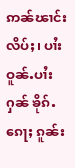ဢၼ်ၽၢင်း လိပ်ႈ၊ ပၢႆးဝူၼ်ႉပၢႆးႁၼ် ၶိုၵ်ႉၵေႃႈ ၵူၼ်း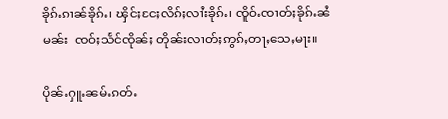ၶိုၵ်ႉၵၢၼ်ၶိုၵ်ႉ၊ ၾိင်ႈငႄႈလိၵ်ႈလၢႆးၶိုၵ်ႉ၊ ၸိူဝ်ႉၸၢတ်ႈၶိုၵ်ႉၼႆ မၼ်း  ၸဝ်ႈသႅင်ၸိုၼ်ႈ တိုၼ်းလၢတ်ႈဢွၵ်ႇတႃႇသေႇမႃး။

ပိုၼ်ႉႁူႉၼမ်ႉၵတ်ႉ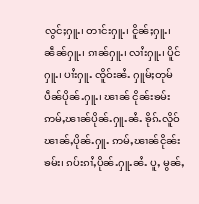လွင်ႈႁူႉ၊ တၢင်းႁူႉ၊ ငိူၼ်ႈႁူႉ၊ ၼဵၼ်ႁူႉ၊ ၵၢၼ်ႁူႉ၊ လၢႆးႁူႉ၊ ပိူင်ႁူႉ၊ ပၢႆးႁူႉ ၸိူဝ်းၼႆႉ ႁူမ်ႈတုမ်ပဵၼ်ပိုၼ်ႉႁူႉ၊ ၽၢၼ် ငိုၼ်းၶမ်း ဢမ်ႇၽၢၼ်ပိုၼ်ႉႁူႉၼႆႉ ၶိုၵ်ႉလိူဝ်ၽၢၼ်ႇပိုၼ်ႉႁူႉ ဢမ်ႇၽၢၼ်ငိုၼ်းၶမ်း၊ ၵပ်းၵၢႆႇပိုၼ်ႉႁူႉၼႆႉ ပူႇ မွၼ်ႇ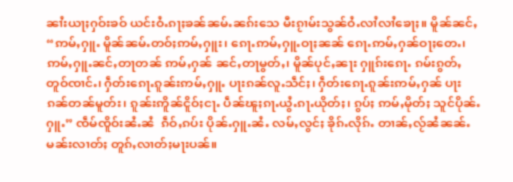ၼၢႆးယႃႈႁဝ်းၶဝ် ယင်းဝႆႉၵႃႈၶၼ်ၼမ်ႉၼၵ်းသေ မီးၵႂၢမ်းသွၼ်ဝႆႉလၢႆလၢႆၶေႃႈ။ မိူၼ်ၼင်ႇ “ဢမ်ႇႁူႉ မိူၼ်ၼမ်ႉတဝ်ႈဢမ်ႇႁူး၊ ၵေႃႉဢမ်ႇႁူႉဝႃႈၼၼ် ၵေႃႉဢမ်ႇႁၼ်ဝႃႈတေႉ၊ ဢမ်ႇႁူႉၼင်ႇတႃတၼ် ဢမ်ႇႁၼ် ၼင်ႇတႃမွတ်ႇ၊ မိူၼ်ပုင်ႇၼႃး ႁူၵ်းၵေႃႉ ၵမ်းၵွတ်ႇတူဝ်ၸၢင်ႉ၊ ႁဵတ်းၵေႃႉၵူၼ်းဢမ်ႇႁူႉ ပႃးၵၼ်လူႉသဵင်ႈ၊ ႁဵတ်းၵေႃႉၵူၼ်းဢမ်ႇႁၼ် ပႃးၵၼ်တၼ်မူတ်း၊ ၵူၼ်းဢိူၼ်ငိူဝ်ႈငႃႉ ပဵၼ်ၽူႈၵႃႉယွႆႉၵႃႉယိုတ်ႈ၊ ၵွပ်ႈ ဢမ်ႇမိုတ်ႈ သူင်ပိုၼ်ႉႁူႉ” ၸဵမ်ၸိူဝ်းၼႆႉၼႆ  ၵဵဝ်ႇၵပ်း ပိုၼ်ႉႁူႉၼႆႉ လမ်ႇလွင်ႈ ၶိုၵ်ႉလိုၵ်ႉ တၢၼ်ႇလႂ်ၼႆၼၼ်ႉ မၼ်းလၢတ်ႈ တူၵ်ႇလၢတ်ႈမႃးပၼ်။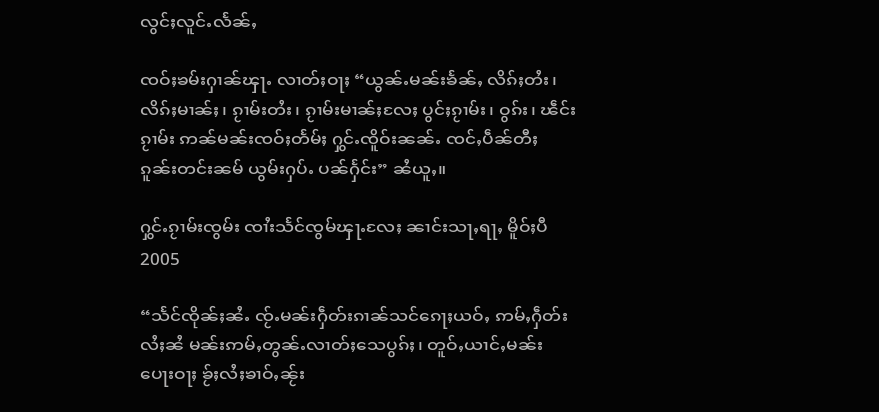လွင်ႈလူင်ႉလႅၼ်ႇ

ၸဝ်ႈၶမ်းႁၢၼ်ၾႃႉ လၢတ်ႈဝႃႈ “ယွၼ်ႉမၼ်းၶႅၼ်ႇ လိၵ်ႈတႆး၊ လိၵ်ႈမၢၼ်ႈ၊ ၵႂၢမ်းတႆး၊ ၵႂၢမ်းမၢၼ်ႈလႄႈ ပွင်ႈၵႂၢမ်း၊ ဝွၵ်း၊ ၽဵင်းၵႂၢမ်း ဢၼ်မၼ်းၸဝ်ႈတႅမ်ႈ ႁွင်ႉၸိူဝ်းၼၼ်ႉ ၸင်ႇပဵၼ်တီႈ ၵူၼ်းတင်းၼမ် ယွမ်းႁပ်ႉ ပၼ်ႁႅင်း” ၼႆယူႇ။

ႁွင်ႉၵႂၢမ်းၸွမ်း ၸၢႆးသႅင်ၸွမ်ၾႃႉလႄႈ ၼၢင်းသႃႇရႃႇ မိူဝ်ႈပီ 2005

“သႅင်ၸိုၼ်ႈၼႆႉ ၸႂ်ႉမၼ်းႁဵတ်းၵၢၼ်သင်ၵေႃႈယဝ်ႇ ဢမ်ႇႁဵတ်းလႆႈၼႆ မၼ်းဢမ်ႇတွၼ်ႉလၢတ်ႈသေပွၵ်ႈ၊ တူဝ်ႇယၢင်ႇမၼ်း ပေႃးဝႃႈ ၶႂ်ႈလႆႈၶၢဝ်ႇၼႂ်း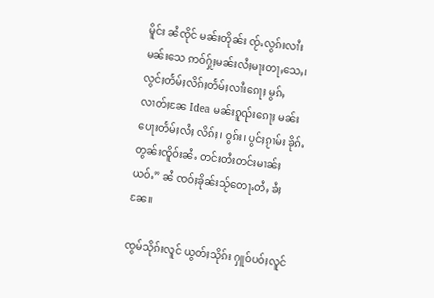မိူင်း ၼႆၸိုင် မၼ်းတိုၼ်း ၸႂ်ႉလွၵ်းလၢႆး မၼ်းသေ ဢဝ်ႁႂ်ႈမၼ်းလႆႈမႃးတႃႇသေႇ၊ လွင်ႈတႅမ်ႈလိၵ်ႈတႅမ်ႈလၢႆးၵေႃႈ မွၵ်ႇလၢတ်ႈၼႄ Idea မၼ်းၵူၺ်းၵေႃႈ မၼ်း ပေႃးတႅမ်ႈလႆႈ လိၵ်ႈ၊ ဝွၵ်း၊ ပွင်ႈၵႂၢမ်း ၶိုၵ်ႉတွၼ်းၸိူဝ်းၼႆႉ တင်းတႆးတင်းမၢၼ်ႈယဝ်ႉ” ၼႆ ၸဝ်ႈၶိုၼ်းသႂ်တေႃႉတႆႇ ၶႆႈၼႄ။

ၸွမ်သိုၵ်းလူင် ယွတ်ႈသိုၵ်း ႁူဝ်ပဝ်ႈလူင်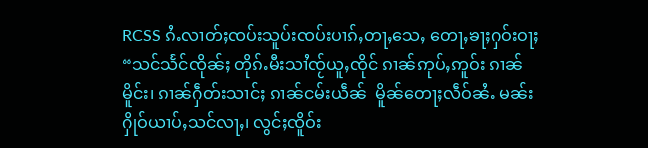RCSS ၵႆႉလၢတ်ႈၸပ်းသူပ်းၸပ်းပၢၵ်ႇတႃႇသေႇ တေႃႇၶႃႈႁဝ်းဝႃႈ “သင်သႅင်ၸိုၼ်ႈ တိုၵ်ႉမီးသၢႆၸႂ်ယူႇၸိုင် ၵၢၼ်ဢုပ်ႇဢူဝ်း ၵၢၼ်မိူင်း၊ ၵၢၼ်ႁဵတ်းသၢင်ႈ ၵၢၼ်ငမ်းယဵၼ်  မိူၼ်တေႃႈလဵဝ်ၼႆႉ မၼ်းႁိုဝ်ယၢပ်ႇသင်လႃႇ၊ လွင်ႈၸိူဝ်း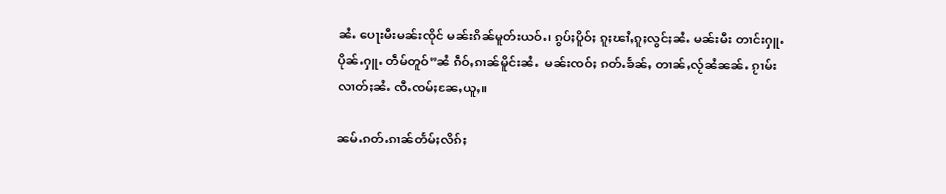ၼႆႉ ပေႃးမီးမၼ်းၸိုင် မၼ်းၵိၼ်မူတ်းယဝ်ႉ၊ ၵွပ်ႈပိူဝ်ႈ ၵူႈၽၢႆႇၵူႈလွင်ႈၼႆႉ မၼ်းမီး တၢင်းႁူႉပိုၼ်ႉႁူႉ တဵမ်တူဝ်”ၼႆ ၵဵဝ်ႇၵၢၼ်မိူင်းၼႆႉ  မၼ်းၸဝ်ႈ ၵတ်ႉၶႅၼ်ႇ တၢၼ်ႇလႂ်ၼႆၼၼ်ႉ ၵႂၢမ်းလၢတ်ႈၼႆႉ ၸီႉၸမ်ႈၼႄႇယူႇ။

ၼမ်ႉၵတ်ႉၵၢၼ်တႅမ်ႈလိၵ်ႈ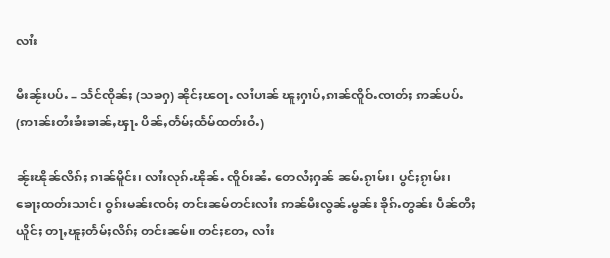လၢႆး

မီးၼႂ်းပပ်ႉ – သႅင်ၸိုၼ်ႈ (သၶႁ) ၼိုင်ႈၽဝႃႉ လၢႆပၢၼ် ၽူႈႁၢပ်ႇၵၢၼ်ၸိူဝ်ႉၸၢတ်ႈ ဢၼ်ပပ်ႉ (ဢၢၼ်းတႆးၶႆးၶၢၼ်ႇၾႃႉ ပိၼ်ႇတႅမ်ႈထႅမ်ထတ်းဝႆႉ)

ၼႂ်းၽိုၼ်လိၵ်ႈ ၵၢၼ်မိူင်း၊ လၢႆးလုၵ်ႉၽိုၼ်ႉ ၸိူဝ်းၼႆႉ တေလႆႈႁၼ် ၼမ်ႉၵႂၢမ်း၊ ပွင်ႈၵႂၢမ်း၊ ၶေႃႈထတ်းသၢင်၊ ဝွၵ်းမၼ်းၸဝ်ႈ တင်းၼမ်တင်းလၢႆး ဢၼ်မီးလွၼ်ႉမွၼ်း ၶိုၵ်ႉတွၼ်း ပဵၼ်တီႈယိူင်ႈ တႃႇၽူႈတႅမ်ႈလိၵ်ႈ တင်းၼမ်။ တင်ႈတႄႇ လၢႆး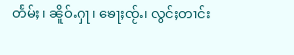တႅမ်ႈ၊ ၼိူဝ်ႉႁႃ၊ ၶေႃႈၸႂ်ႉ၊ လွင်ႈတၢင်း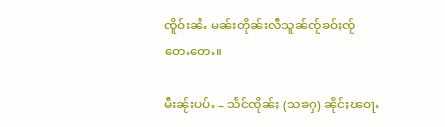ၸိူဝ်းၼႆႉ မၼ်းတိုၼ်းလီသူၼ်ၸႂ်ၶဝ်ႈၸႂ် တေႉတေႉ။

မီးၼႂ်းပပ်ႉ – သႅင်ၸိုၼ်ႈ (သၶႁ) ၼိုင်ႈၽဝႃႉ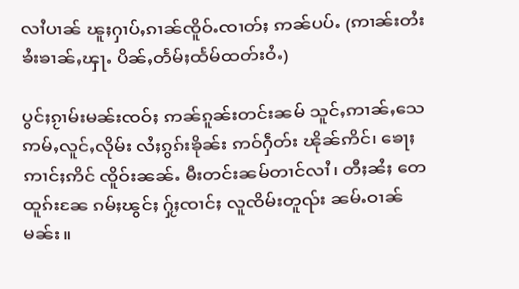လၢႆပၢၼ် ၽူႈႁၢပ်ႇၵၢၼ်ၸိူဝ်ႉၸၢတ်ႈ ဢၼ်ပပ်ႉ (ဢၢၼ်းတႆးၶႆးၶၢၼ်ႇၾႃႉ ပိၼ်ႇတႅမ်ႈထႅမ်ထတ်းဝႆႉ)

ပွင်ႈၵႂၢမ်းမၼ်းၸဝ်ႈ ဢၼ်ၵူၼ်းတင်းၼမ် သူင်ႇဢၢၼ်ႇသေ ဢမ်ႇလူင်ႇလိုမ်း လႆႈၵွၵ်းၶိုၼ်း ဢဝ်ႁဵတ်း ၽိုၼ်ဢိင်၊ ၶေႃႈဢၢင်ႈဢိင် ၸိူဝ်းၼၼ်ႉ မီးတင်းၼမ်တၢင်လၢႆ၊ တီႈၼႆႈ တေထူၵ်းၼႄ ၵမ်ႈၽွင်ႈ ႁႂ်ႈၸၢင်ႈ လူၸိမ်းတူၺ်း ၼမ်ႉဝၢၼ်မၼ်း။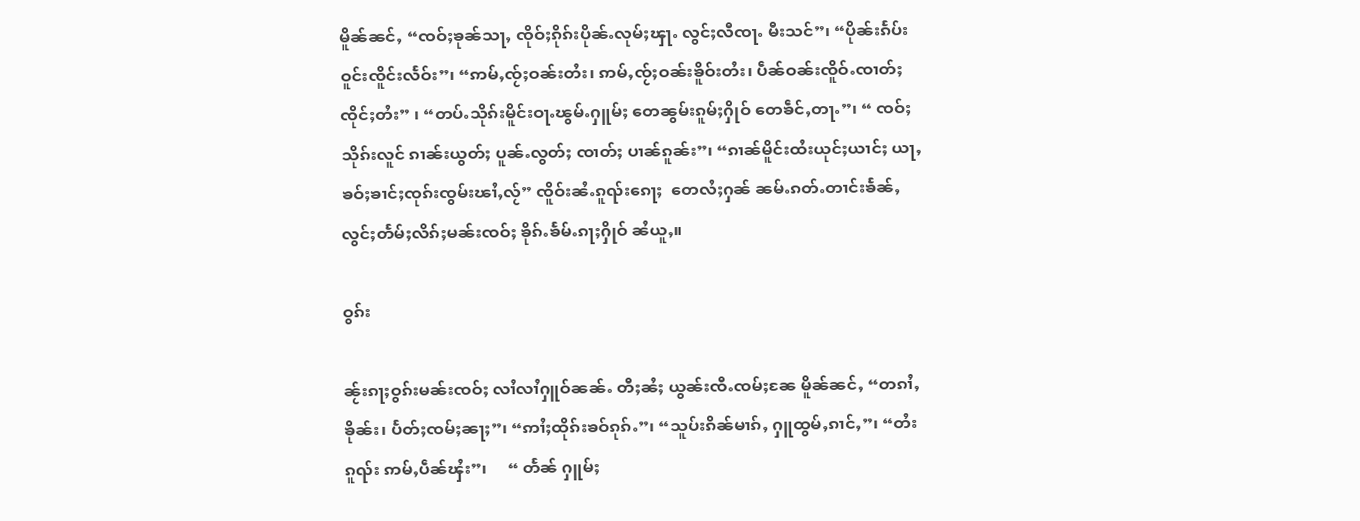မိူၼ်ၼင်ႇ “ၸဝ်ႈၶုၼ်သႃႇ ၸိုဝ်ႈၵိုၵ်းပိုၼ်ႉလုမ်ႈၾႃႉ လွင်ႈလီၸႃႉ မီးသင်”၊ “ပိုၼ်းၵႅပ်းဝူင်းၸိူင်းလႅဝ်း”၊ “ဢမ်ႇၸႂ်ႈဝၼ်းတႆး၊ ဢမ်ႇၸႂ်ႈဝၼ်းၶိူဝ်းတႆး၊ ပဵၼ်ဝၼ်းၸိူဝ်ႉၸၢတ်ႈ ၸိုင်ႈတႆး” ၊ “တပ်ႉသိုၵ်းမိူင်းဝႃႉၽွမ်ႉႁူမ်ႈ တေၼွမ်းၵူမ်ႈႁိုဝ် တေၶဵင်ႇတႃႉ”၊ “ ၸဝ်ႈသိုၵ်းလူင် ၵၢၼ်းယွတ်ႈ ပူၼ်ႉလွတ်ႈ ၸၢတ်ႈ ပၢၼ်ၵူၼ်း”၊ “ၵၢၼ်မိူင်းထႆးယုင်ႈယၢင်ႈ ယႃႇၶဝ်ႈၶၢင်ႈၸုၵ်းၸွမ်းၽၢႆႇလႂ်” ၸိူဝ်းၼႆႉၵူၺ်းၵေႃႈ  တေလႆႈႁၼ် ၼမ်ႉၵတ်ႉတၢင်းၶႅၼ်ႇ လွင်ႈတႅမ်ႈလိၵ်ႈမၼ်းၸဝ်ႈ ၶိုၵ်ႉၶႅမ်ႉၵႃႈႁိုဝ် ၼႆယူႇ။

ဝွၵ်း

ၼႂ်းၵႃႈဝွၵ်းမၼ်းၸဝ်ႈ လၢႆလၢႆႁူဝ်ၼၼ်ႉ တီႈၼႆႈ ယွၼ်းၸီႉၸမ်ႈၼႄ မိူၼ်ၼင်ႇ “တၵၢႆႇၶိုၼ်း၊ ပႅတ်ႈၸမ်ႈၼႃႈ”၊ “ဢၢႆႈထိုၵ်းၶဝ်ၵုၵ်ႉ”၊ “သူပ်းၵိၼ်မၢၵ်ႇ ႁူထွမ်ႇၵၢင်ႇ”၊ “တႆးၵူၺ်း ဢမ်ႇပဵၼ်ၾႆး”၊     “ တႅၼ် ႁူမ်ႈ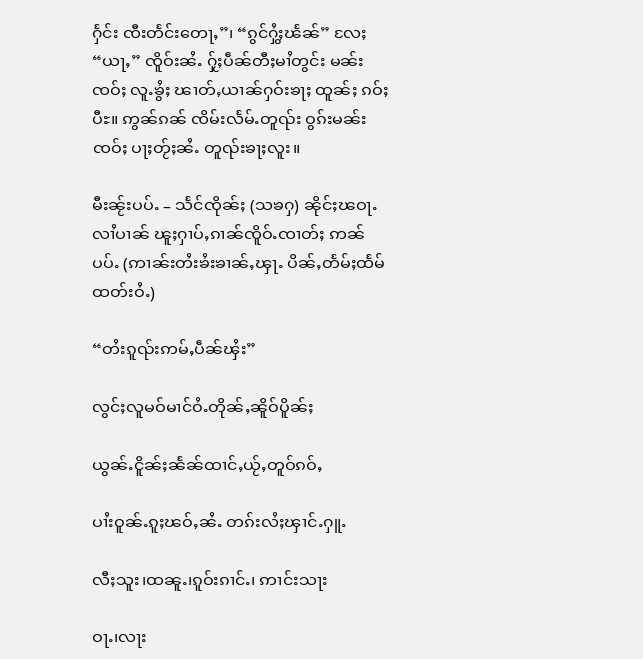ႁႅင်း ၸီးတႅင်းတေႃႇ”၊ “ၵွင်ႁွႆႈၽႅၼ်” လႄႈ “ယႃႇ” ၸိူဝ်းၼႆႉ ႁႂ်ႈပဵၼ်တီႈမၢႆတွင်း မၼ်း ၸဝ်ႈ လူႉၶွႆႈ ၽၢတ်ႇယၢၼ်ႁဝ်းၶႃႈ ထူၼ်ႈ ၵဝ်ႈပီႊ။ ဢွၼ်ၵၼ် ၸိမ်းလႅမ်ႉတူၺ်း ဝွၵ်းမၼ်းၸဝ်ႈ ပႃႈတႂ်ႈၼႆႉ တူၺ်းၶႃႈလူး။

မီးၼႂ်းပပ်ႉ – သႅင်ၸိုၼ်ႈ (သၶႁ) ၼိုင်ႈၽဝႃႉ လၢႆပၢၼ် ၽူႈႁၢပ်ႇၵၢၼ်ၸိူဝ်ႉၸၢတ်ႈ ဢၼ်ပပ်ႉ (ဢၢၼ်းတႆးၶႆးၶၢၼ်ႇၾႃႉ ပိၼ်ႇတႅမ်ႈထႅမ်ထတ်းဝႆႉ)

“တႆးၵူၺ်းဢမ်ႇပဵၼ်ၾႆး”

လွင်ႈလူမဝ်မၢင်ဝႆႉတိုၼ်ႇၼိူဝ်ပိူၼ်ႈ

ယွၼ်ႉငိူၼ်ႈၼႅၼ်ထၢင်ႇယႂ်ႇတူဝ်ၵဝ်ႇ

ပၢႆးဝူၼ်ႉၵူႈၽဝ်ႇၼႆႉ တၵ်းလႆႈၾၢင်ႉႁူႉ

လီႈသူး၊ထၼူႉ၊ၵူဝ်းၵၢင်ႉ၊ ဢၢင်းသႃး

ဝႃႉ၊လႃး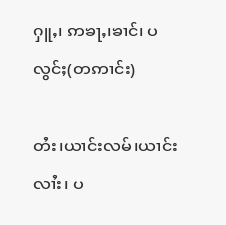ႁူႇ၊ ဢၶႃႇ၊ၶၢင်၊ ပလွင်ႈ(တဢၢင်း)

တႆး၊ယၢင်းလမ်၊ယၢင်းလၢႆး၊ ပ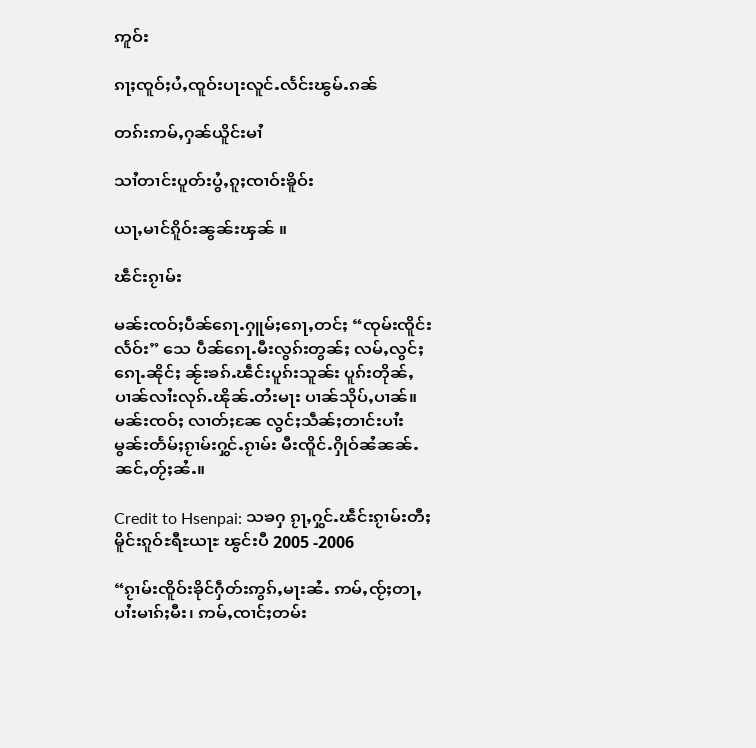ဢူဝ်း

ၵႃႈၸူဝ်ႈပႆႇၸူဝ်းပႃးလူင်ႉလႅင်းၽွမ်ႉၵၼ်

တၵ်းဢမ်ႇႁၼ်ယိူင်းမၢႆ

သၢႆတၢင်းပူတ်းပွႆႇၵူႈၸၢဝ်းၶိူဝ်း

ယႃႇမၢင်ၵိူဝ်းၼွၼ်းၾၼ် ။

ၽဵင်းၵႂၢမ်း

မၼ်းၸဝ်ႈပဵၼ်ၵေႃႉႁူမ်ႈၵေႃႇတင်ႈ “ၸုမ်းၸိူင်းလႅဝ်း” သေ ပဵၼ်ၵေႃႉမီးလွၵ်းတွၼ်ႈ လမ်ႇလွင်ႈၵေႃႉၼိုင်ႈ ၼႂ်းၶၵ်ႉၽဵင်းပူၵ်းသူၼ်း ပူၵ်းတိုၼ်ႇ ပၢၼ်လၢႆးလုၵ်ႉၽိုၼ်ႉတႆးမႃး ပၢၼ်သိုပ်ႇပၢၼ်။ မၼ်းၸဝ်ႈ လၢတ်ႈၼႄ လွင်ႈသဵၼ်ႈတၢင်းပၢႆးမွၼ်းတႅမ်ႈၵႂၢမ်းႁွင်ႉၵႂၢမ်း မီးၸိူင်ႉႁိုဝ်ၼႆၼၼ်ႉ ၼင်ႇတႂ်ႈၼႆႉ။

Credit to Hsenpai: သၶႁ ၵႂႃႇႁွင်ႉၽဵင်းၵႂၢမ်းတီႈမိူင်းၵူဝ်ႊရီႊယႃႊ ၽွင်းပီ 2005 -2006

“ၵႂၢမ်းၸိူဝ်းၶိုင်ႁဵတ်းဢွၵ်ႇမႃးၼႆႉ ဢမ်ႇၸႂ်ႈတႃႇပၢႆးမၢၵ်ႈမီး၊ ဢမ်ႇၸၢင်ႈတမ်း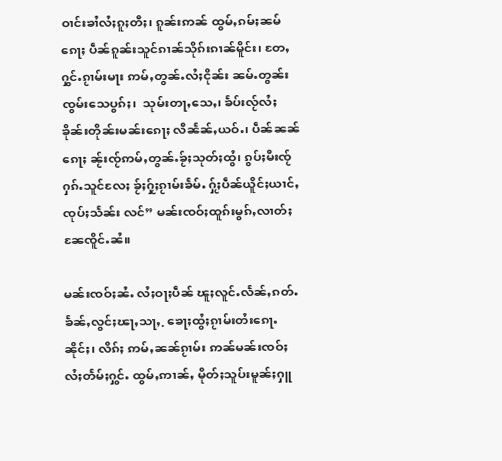ဝၢင်းၶၢႆလႆႈၵူႈတီႈ၊ ၵူၼ်းဢၼ် ထွမ်ႇၵမ်ႈၼမ်ၵေႃႈ ပဵၼ်ၵူၼ်းသူင်ၵၢၼ်သိုၵ်းၵၢၼ်မိူင်း၊ တႄႇႁွင်ႉၵႂၢမ်းမႃး ဢမ်ႇတွၼ်ႉလႆႈငိုၼ်း ၼမ်ႉတွၼ်း ၸွမ်းသေပွၵ်ႈ၊  သုမ်းတႃႇသေႇ၊ ၶႅပ်းလႂ်လႆႈၶိုၼ်းတိုၼ်းမၼ်းၵေႃႈ လီၼႅၼ်ႇယဝ်ႉ၊ ပဵၼ်ၼၼ် ၵေႃႈ ၼႂ်းၸႂ်ဢမ်ႇတွၼ်ႉၶႂ်ႈသုတ်ႈထွႆ၊ ၵွပ်ႈမီးၸႂ်ႁၵ်ႉသူင်လႄႈ ၶႂ်ႈႁႂ်ႈၵႂၢမ်းၶႅမ်ႉ ႁႂ်ႈပဵၼ်ယိူင်ႈယၢင်ႇ ၸုပ်ႈသႅၼ်း လင်” မၼ်းၸဝ်ႈထူၵ်းမွၵ်ႇလၢတ်ႈၼႄၸိူင်ႉၼႆ။

မၼ်းၸဝ်ႈၼႆႉ လႆႈဝႃႈပဵၼ် ၽူႈလူင်ႉလႅၼ်ႇၵတ်ႉၶႅၼ်ႇလွင်ႈၽႃႇသႃႇ. ၶေႃႈထွႆႈၵႂၢမ်းတႆးၵေႃႉၼိုင်ႈ၊ လိၵ်ႈ ဢမ်ႇၼၼ်ၵႂၢမ်း ဢၼ်မၼ်းၸဝ်ႈလႆႈတႅမ်ႈႁွင်ႉ ထွမ်ႇဢၢၼ်ႇ မိုတ်ႈသူပ်းမူၼ်ႈႁူ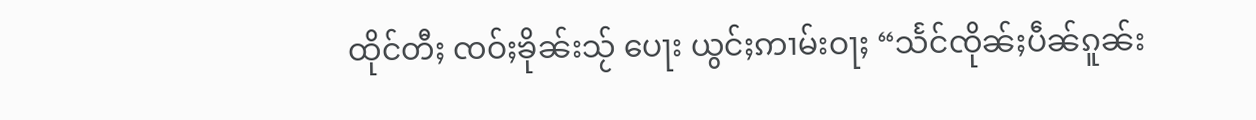ထိုင်တီႈ ၸဝ်ႈၶိုၼ်းသႂ် ပေႃး ယွင်ႈဢၢမ်းဝႃႈ “သႅင်ၸိုၼ်ႈပဵၼ်ၵူၼ်း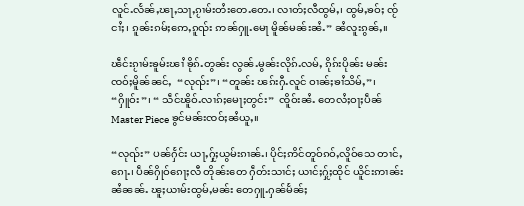လူင်ႉလႅၼ်ႇၽႃႇသႃႇၵႂၢမ်းတႆးတေႉတေႉ၊ လၢတ်ႈလီထွမ်ႇ၊ ထွမ်ႇၶဝ်ႈ ၸႂ်ငၢႆႈ၊ ၵူၼ်းၵမ်ႈဢေႇၵူၺ်း ဢၼ်ႁူႉမေႃ မိူၼ်မၼ်းၼႆႉ” ၼႆလူးၵွၼ်ႇ။

ၽဵင်းၵႂၢမ်းၶူမ်းၽၢႆ ၶိုၵ်ႉတွၼ်း လွၼ်ႉမွၼ်းလိုၵ်ႉလမ်ႇ ၵိုၵ်းပိုၼ်း မၼ်းၸဝ်ႈမိူၼ်ၼင်ႇ  “လုၺ်း”၊ “တူၼ်း ၽၵ်းႁီႉလူင် ဝၢၼ်ႈၶၢႆသိမ်ႇ”၊ “ႁိူဝ်း”၊ “ သဵင်ၽိူဝ်ႉလၢၵ်ႈမေႃႈတွင်း”  ၸိူဝ်းၼႆႉ တေလႆႈဝႃႈပဵၼ် Master Piece ၶွင်မၼ်းၸဝ်ႈၼႆယူႇ။

“လုၺ်း” ပၼ်ႁႅင်း ယႃႇႁႂ်ႈယွမ်းၵၢၼ်ႉ၊ ပိုင်ႈဢိင်တူဝ်ၵဝ်ႇလိူဝ်သေ တၢင်ႇၵေႃႉ၊ ပဵၼ်ႁိုဝ်ၵေႃႈလီ တိုၼ်းတေ ႁဵတ်းသၢင်ႈ ယၢင်ႈႁႂ်ႈထိုင် ယိူင်းဢၢၼ်း ၼႆၼၼ်ႉ ၽူႈယၢမ်းထွမ်ႇမၼ်း တေႁူႉႁၼ်မႅၼ်ႈ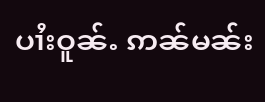ပၢႆးဝူၼ်ႉ ဢၼ်မၼ်း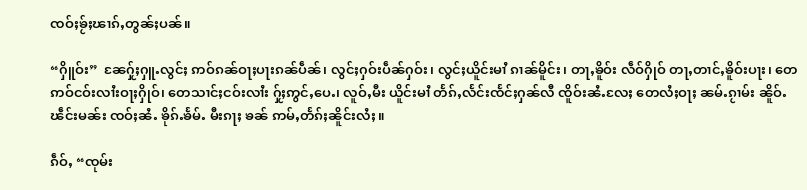ၸဝ်ႈၶႂ်ႈၽၢၵ်ႇတွၼ်ႈပၼ်။

“ႁိူဝ်း”  ၼႄႁႂ်ႈႁူႉလွင်ႈ ဢဝ်ၵၼ်ဝႃႈပႃးၵၼ်ပဵၼ်၊ လွင်ႈႁဝ်းပဵၼ်ႁဝ်း၊ လွင်ႈယိူင်းမၢႆ ၵၢၼ်မိူင်း၊ တႃႇၶိူဝ်း လဵဝ်ႁိုဝ် တႃႇတၢင်ႇၶိူဝ်းပႃး၊ တေဢဝ်ငဝ်းလၢႆးဝႃႈႁိုဝ်၊ တေသၢင်ႈငဝ်းလၢႆး ႁႂ်ႈဢွင်ႇပေႉ၊ လူဝ်ႇမီး ယိူင်းမၢႆ တႅၵ်ႇလႅင်းၸႅင်ႈႁၼ်လီ ၸိူဝ်းၼႆႉလႄႈ တေလႆႈဝႃႈ ၼမ်ႉၵႂၢမ်း ၼိူဝ်ႉၽဵင်းမၼ်း ၸဝ်ႈၼႆႉ ၶိုၵ်ႉၶႅမ်ႉ မီးၵႃႈ ၶၼ် ဢမ်ႇတႅၵ်ႈၼိူင်းလႆႈ။

ၵဵဝ်ႇ “ၸုမ်း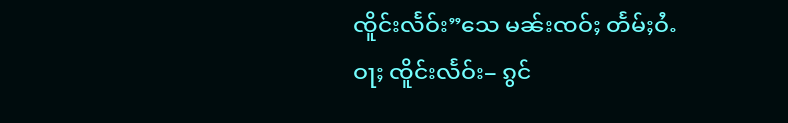ၸိူင်းလႅဝ်း”သေ မၼ်းၸဝ်ႈ တႅမ်ႈဝႆႉဝႃႈ ၸိူင်းလႅဝ်း− ၵွင်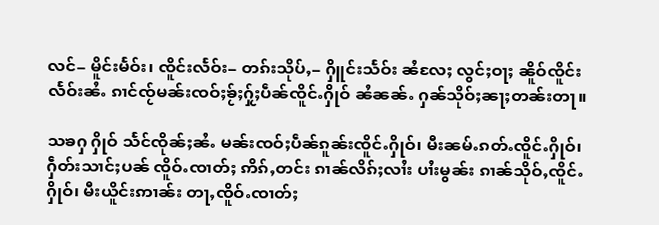လင်− မိူင်းမႅဝ်း၊ ၸိူင်းလႅဝ်း− တၵ်းသိုပ်ႇ− ႁိူင်းသႅဝ်း ၼႆလႄႈ လွင်ႈဝႃႈ ၼိူဝ်ၸိူင်းလႅဝ်းၼႆႉ ၵၢင်ၸႂ်မၼ်းၸဝ်ႈၶႂ်ႈႁႂ်ႈပဵၼ်ၸိူင်ႉႁိုဝ် ၼႆၼၼ်ႉ ႁၼ်သိုဝ်ႈၼႃႈတၼ်းတႃ။

သၶႁ ႁိုဝ် သႅင်ၸိုၼ်ႈၼႆႉ မၼ်းၸဝ်ႈပဵၼ်ၵူၼ်းၸိူင်ႉႁိုဝ်၊ မီးၼမ်ႉၵတ်ႉၸိူင်ႉႁိုဝ်၊ ႁဵတ်းသၢင်ႈပၼ် ၸိူဝ်ႉၸၢတ်ႈ ဢိၵ်ႇတင်း ၵၢၼ်လိၵ်ႈလၢႆး ပၢႆးမွၼ်း ၵၢၼ်သိုဝ်ႇၸိူင်ႉႁိုဝ်၊ မီးယိူင်းဢၢၼ်း တႃႇၸိူဝ်ႉၸၢတ်ႈ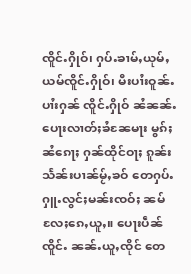ၸိူင်ႉႁိုဝ်၊ ႁပ်ႉၶၢမ်ႇယုမ်ႇယမ်ၸိူင်ႉႁိုဝ်၊ မီးပၢႆးဝူၼ်ႉပၢႆးႁၼ် ၸိူင်ႉႁိုဝ် ၼႆၼၼ်ႉ ပေႃးလၢတ်ႈၶႆၼႄမႃး မွၵ်ႈ ၼႆၵေႃႈ ႁၼ်ထိုင်ဝႃႈ ၵူၼ်းသႅၼ်းပၢၼ်မႂ်ႇၶဝ် တေႁပ်ႉႁူႉလွင်ႈမၼ်းၸဝ်ႈ ၼမ်လႄႈၵေႇယူႇ။ ပေႃးပဵၼ် ၸိူင်ႉ ၼၼ်ႉယူႇၸိုင် တေ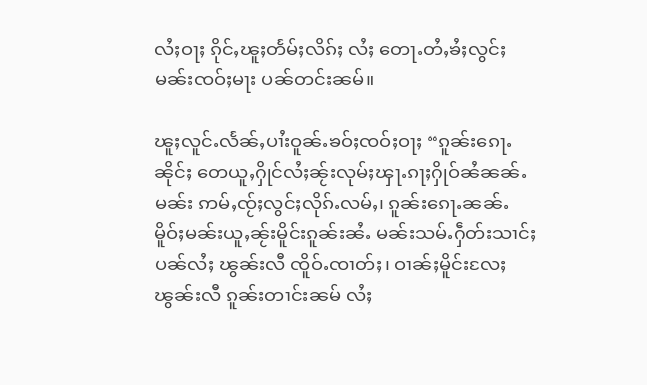လႆႈဝႃႈ ၵိုင်ႇၽူႈတႅမ်ႈလိၵ်ႈ လႆႈ တေႃႉတႆႇၶႆႈလွင်ႈမၼ်းၸဝ်ႈမႃး ပၼ်တင်းၼမ်။

ၽူႈလူင်ႉလႅၼ်ႇပၢႆးဝူၼ်ႉၶဝ်ႈၸဝ်ႈဝႃႈ “ၵူၼ်းၵေႃႉၼိုင်ႈ တေယူႇႁိုင်လႆႈၼႂ်းလုမ်ႈၾႃႉၵႃႈႁိုဝ်ၼႆၼၼ်ႉ မၼ်း ဢမ်ႇၸႂ်ႈလွင်ႈလိုၵ်ႉလမ်ႇ၊ ၵူၼ်းၵေႃႉၼၼ်ႉ မိူဝ်ႈမၼ်းယူႇၼႂ်းမိူင်းၵူၼ်းၼႆႉ မၼ်းသမ်ႉႁဵတ်းသၢင်ႈ ပၼ်လႆႈ ၽွၼ်းလီ ၸိူဝ်ႉၸၢတ်ႈ၊ ဝၢၼ်ႈမိူင်းလႄႈ ၽွၼ်းလီ ၵူၼ်းတၢင်းၼမ် လႆႈ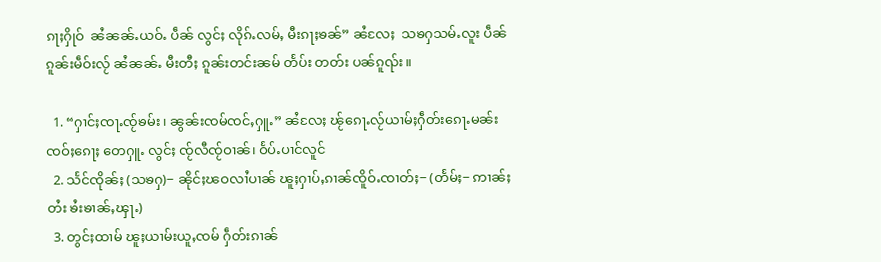ၵႃႈႁိုဝ်  ၼႆၼၼ်ႉယဝ်ႉ ပဵၼ် လွင်ႈ လိုၵ်ႉလမ်ႇ မီးၵႃႈၶၼ်” ၼႆလႄႈ  သၶႁသမ်ႉလူး ပဵၼ်ၵူၼ်းမဵဝ်းလႂ် ၼႆၼၼ်ႉ မီးတီႈ ၵူၼ်းတင်းၼမ် တႅပ်း တတ်း ပၼ်ၵူၺ်း။

  1. “ႁၢင်ႈၸႃႉၸႂ်ၶမ်း၊ ၼွၼ်းၸမ်ၸင်ႇႁူႉ” ၼႆလႄႈ ၽႂ်ၵေႃႉလႂ်ယၢမ်ႈႁဵတ်းၵေႃႉမၼ်းၸဝ်ႈၵေႃႈ တေႁူႉ လွင်ႈ ၸႂ်လီၸႂ်ဝၢၼ်၊ ဝႅပ်ႉပၢင်လူင်
  2. သႅင်ၸိုၼ်ႈ (သၶႁ)− ၼိုင်ႈၽဝလၢႆပၢၼ် ၽူႈႁၢပ်ႇၵၢၼ်ၸိူဝ်ႉၸၢတ်ႈ− (တႅမ်ႈ− ဢၢၼ်ႈတႆး ၶႆးၶၢၼ်ႇၾႃႉ)
  3. တွင်ႈထၢမ် ၽူႈယၢမ်းယူႇၸမ် ႁဵတ်းၵၢၼ်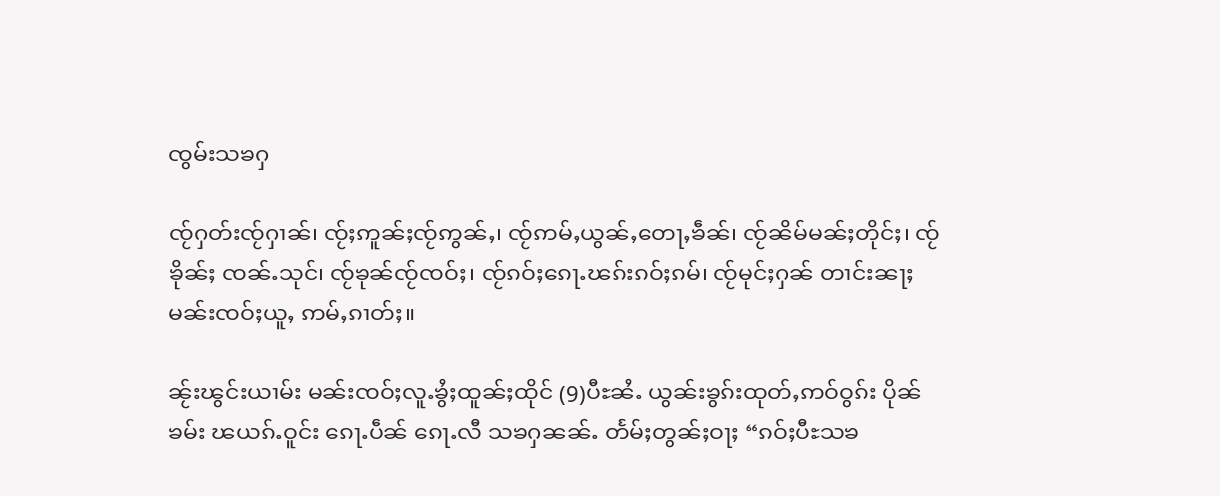ၸွမ်းသၶႁ

ၸႂ်ႁတ်းၸႂ်ႁၢၼ်၊ ၸႂ်ႈဢူၼ်ႈၸႂ်ဢွၼ်ႇ၊ ၸႂ်ဢမ်ႇယွၼ်ႇတေႃႇၶဵၼ်၊ ၸႂ်ၼိမ်မၼ်ႈတိုင်ႈ၊ ၸႂ် ၶိုၼ်ႈ ၸၼ်ႉသုင်၊ ၸႂ်ၶုၼ်ၸႂ်ၸဝ်ႈ၊ ၸႂ်ၵဝ်ႈၵေႃႉၽၵ်းၵဝ်ႈၵမ်၊ ၸႂ်မုင်ႈႁၼ် တၢင်းၼႃႈ မၼ်းၸဝ်ႈယူႇ ဢမ်ႇၵၢတ်ႈ။

ၼႂ်းၽွင်းယၢမ်း မၼ်းၸဝ်ႈလူႉၶွႆႈထူၼ်ႈထိုင် (9)ပီႊၼႆႉ ယွၼ်းၶွၵ်းထုတ်ႇဢဝ်ဝွၵ်း ပိုၼ်ၶမ်း ၽယၵ်ႉဝူင်း ၵေႃႉပဵၼ် ၵေႃႉလီ သၶႁၼၼ်ႉ တႅမ်ႈတွၼ်ႈဝႃႈ “ၵဝ်ႈပီႊသၶ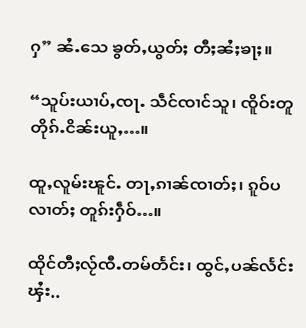ႁ” ၼႆႉသေ ၶွတ်ႇယွတ်ႈ တီႈၼႆႈၶႃႈ။

“သူပ်းယၢပ်ႇၸႃႉ သဵင်ၸၢင်သူ၊ ၸိူဝ်းတူတိုၵ်ႉငိၼ်းယူႇ…။

ထူႇလူမ်းၽူင်ႉ တႃႇၵၢၼ်ၸၢတ်ႈ၊ ၵူဝ်ပလၢတ်ႈ တူၵ်းႁဵဝ်…။

ထိုင်တီႈလႂ်ၸီႉတမ်တႅင်း၊ ထွင်ႇပၼ်လႅင်းၾႆး..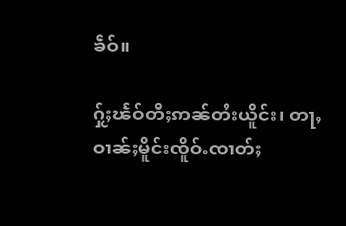ၶဵဝ်။

ႁႂ်ႈၽႅဝ်တီႈဢၼ်တႆးယိူင်း၊ တႃႇဝၢၼ်ႈမိူင်းၸိူဝ်ႉၸၢတ်ႈ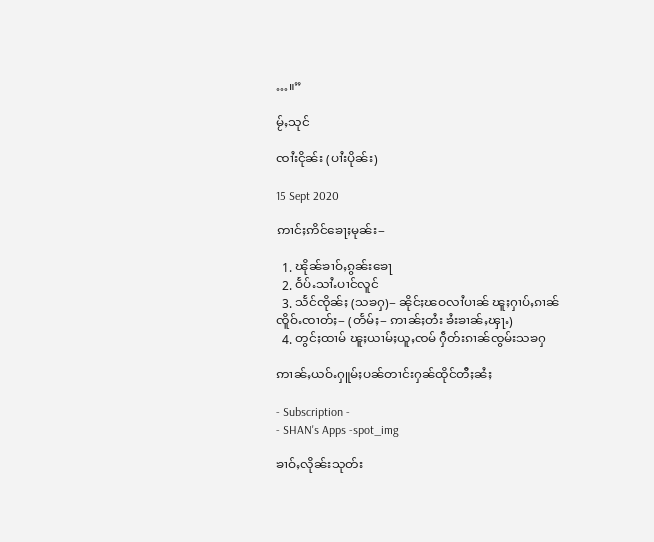…။”

မႂ်ႇသုင်

ၸၢႆးငိုၼ်း (ပၢႆးပိုၼ်း)

15 Sept 2020

ဢၢင်ႈဢိင်ၶေႃႈမုၼ်း−

  1. ၽိုၼ်ၶၢဝ်ႇၵွၼ်းၶေႃ
  2. ဝႅပ်ႉသၢႆႉပၢင်လူင်
  3. သႅင်ၸိုၼ်ႈ (သၶႁ)− ၼိုင်ႈၽဝလၢႆပၢၼ် ၽူႈႁၢပ်ႇၵၢၼ်ၸိူဝ်ႉၸၢတ်ႈ− (တႅမ်ႈ− ဢၢၼ်ႈတႆး ၶႆးၶၢၼ်ႇၾႃႉ)
  4. တွင်ႈထၢမ် ၽူႈယၢမ်ႈယူႇၸမ် ႁဵတ်းၵၢၼ်ၸွမ်းသၶႁ

ဢၢၼ်ႇယဝ်ႉႁူမ်ႈပၼ်တၢင်းႁၼ်ထိုင်တီႈၼႆႈ

- Subscription -
- SHAN's Apps -spot_img

ၶၢဝ်ႇလိုၼ်းသုတ်း